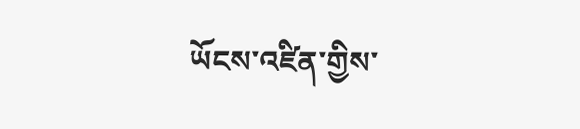ཡོངས་འཛིན་གྱིས་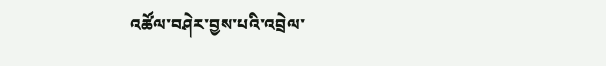འཚོལ་བཤེར་བྱས་པའི་འབྲེལ་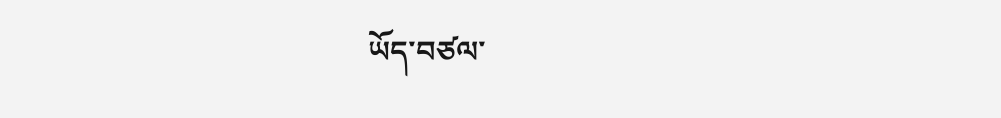ཡོད་བཙལ་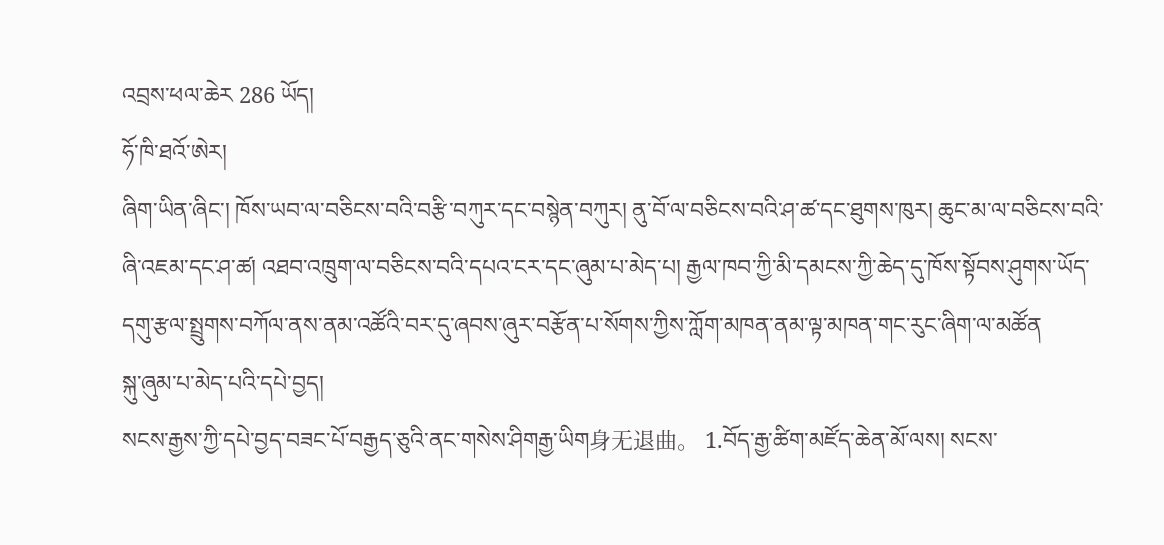འབྲས་ཕལ་ཆེར 286 ཡོད།
ཧོ་ཁི་ཐའོ་ཨེར།
ཞིག་ཡིན་ཞིང་། ཁོས་ཡབ་ལ་བཅིངས་བའི་བརྩི་བཀུར་དང་བསྙེན་བཀུར། ནུ་བོ་ལ་བཅིངས་བའི་ཤ་ཚ་དང་ཐུགས་ཁུར། ཆུང་མ་ལ་བཅིངས་བའི་ཞི་འཇམ་དང་ཤ་ཚ། འཐབ་འཁྲུག་ལ་བཅིངས་བའི་དཔའ་ངར་དང་ཞུམ་པ་མེད་པ། རྒྱལ་ཁབ་ཀྱི་མི་དམངས་ཀྱི་ཆེད་དུ་ཁོས་སྟོབས་ཤུགས་ཡོད་དགུ་རྩལ་སྤྲུགས་བཀོལ་ནས་ནམ་འཚོའི་བར་དུ་ཞབས་ཞུར་བརྩོན་པ་སོགས་ཀྱིས་ཀློག་མཁན་ནམ་ལྟ་མཁན་གང་རུང་ཞིག་ལ་མཚོན
སྐུ་ཞུམ་པ་མེད་པའི་དཔེ་བྱད།
སངས་རྒྱས་ཀྱི་དཔེ་བྱད་བཟང་པོ་བརྒྱད་ཅུའི་ནང་གསེས་ཤིགརྒྱ་ཡིག身无退曲。 1.བོད་རྒྱ་ཚིག་མཛོད་ཆེན་མོ་ལས། སངས་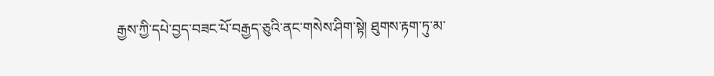རྒྱས་ཀྱི་དཔེ་བྱད་བཟང་པོ་བརྒྱད་ཅུའི་ནང་གསེས་ཤིག་སྟེ། ཐུགས་རྟག་ཏུ་མ་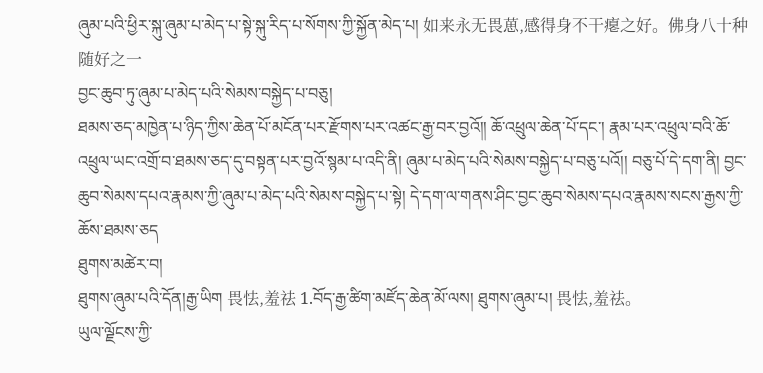ཞུམ་པའི་ཕྱིར་སྐུ་ཞུམ་པ་མེད་པ་སྟེ་སྐུ་རིད་པ་སོགས་ཀྱི་སྐྱོན་མེད་པ། 如来永无畏葸,感得身不干瘪之好。佛身八十种随好之一
བྱང་ཆུབ་ཏུ་ཞུམ་པ་མེད་པའི་སེམས་བསྐྱེད་པ་བཅུ།
ཐམས་ཅད་མཁྱེན་པ་ཉིད་ཀྱིས་ཆེན་པོ་མངོན་པར་རྫོགས་པར་འཚང་རྒྱ་བར་བྱའོ།། ཆོ་འཕྲུལ་ཆེན་པོ་དང་། རྣམ་པར་འཕྲུལ་བའི་ཆོ་འཕྲུལ་ཡང་འགྲོ་བ་ཐམས་ཅད་དུ་བསྟན་པར་བྱའོ་སྙམ་པ་འདི་ནི། ཞུམ་པ་མེད་པའི་སེམས་བསྐྱེད་པ་བཅུ་པའོ།། བཅུ་པོ་དེ་དག་ནི། བྱང་ཆུབ་སེམས་དཔའ་རྣམས་ཀྱི་ཞུམ་པ་མེད་པའི་སེམས་བསྐྱེད་པ་སྟེ། དེ་དག་ལ་གནས་ཤིང་བྱང་ཆུབ་སེམས་དཔའ་རྣམས་སངས་རྒྱས་ཀྱི་ཆོས་ཐམས་ཅད
ཐུགས་མཚེར་བ།
ཐུགས་ཞུམ་པའི་དོན།རྒྱ་ཡིག 畏怯,羞祛 1.བོད་རྒྱ་ཚིག་མཛོད་ཆེན་མོ་ལས། ཐུགས་ཞུམ་པ། 畏怯,羞祛。
ཡུལ་ལྗོངས་ཀྱི་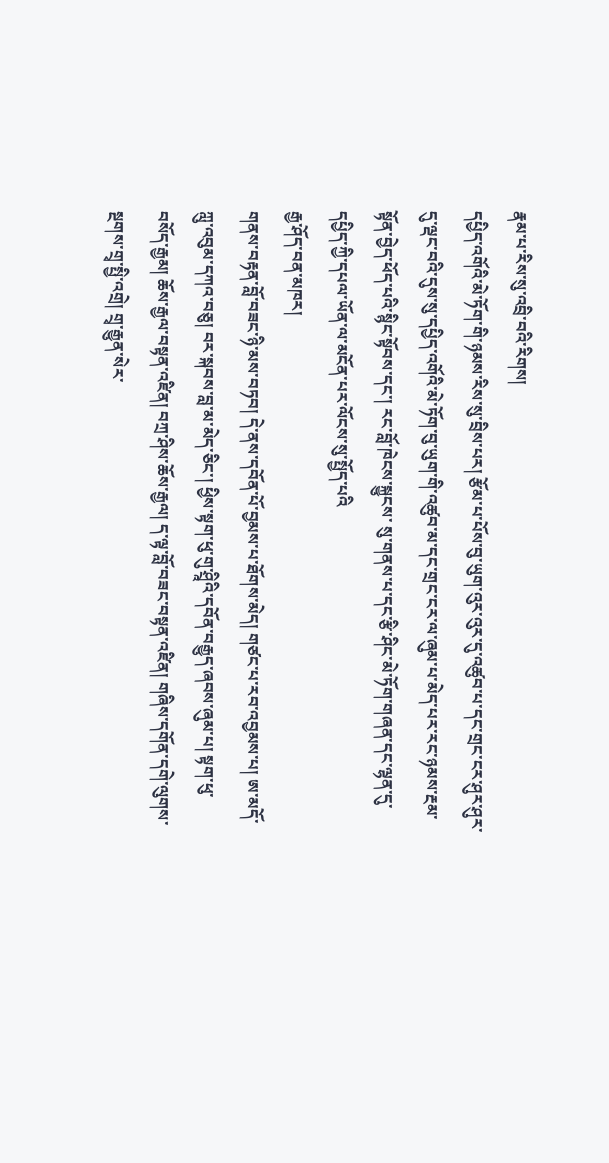རྣམ་པ་རིས་སུ་འབྲི་བའི་རིགས།
དཔྱིད་འགོའི་མེ་ཏོག་གི་ཉམས་རིས་སུ་བྲིས་པར། རྩོམ་པ་པོས་བུ་ཡུག་འུར་འུར་དུ་འཚུབ་པ་དང་གྲང་ངར་ཤུར་ཤུར་དུ་ལྡང་བའི་དུས་སུ་དཔྱིད་འགོའི་མེ་ཏོག་བུ་ཡུག་གི་འཚུབ་མ་དང་གྲང་ངར་ལ་ཞུམ་པ་མེད་པར་རང་ཉམས་རྔམ་སྟོན་བྱེད་ཕོད་པའི་སྙིང་སྟོབས་དང་། རང་བློ་ཁེངས་སྐྱུངས་ སུ་གནས་པ་དང་རྩི་ཤིང་མེ་ཏོག་གཞན་དང་ལྷན་དུ་དཔྱིད་ཀྱི་དཔལ་ཡོན་ལ་མངོན་པར་ལོངས་སུ་སྤྱོད་པའི
རྒྱ་ཤོད་བན་མཁར།
གནས་བརྟན་བློ་བཟང་ཉི་མས་བཏབ། དེ་ནས་དབོན་པོ་བྱམས་པ་ཐོགས་མེད། གཙང་པ་རབ་འབྱམས་པ། ཨ་མདོ་ཀླུ་འབུམ་དཀའ་བཅུ། བར་སྐབས་བླ་མ་མེད་ཅིང་། ཕྱིས་སྟག་ཕུ་གུ་ཤྲཱིའི་དབོན་བརྒྱུད་ཞབས་ཞུམ་པ། སྟག་ཕུ་བསོད་རྒྱམ། ཆོས་རྒྱལ་བསྟན་འཛིན། བཀྲ་ཤིས་ཆོས་རྒྱལ། ད་ལྟ་བློ་བཟང་བསྟན་འཛིན། གཞིས་དགོན་དགེ་ལུགས་སྔགས་གྲྭ་སྤྱི་འགྲེ། གྲྭ་རྒྱུན་སེར་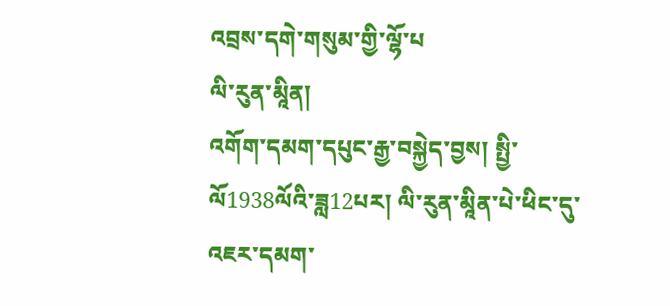འབྲས་དགེ་གསུམ་གྱི་ལྷོ་པ
ལི་རུན་མཱིན།
འགོག་དམག་དཔུང་རྒྱ་བསྐྱེད་བྱས། སྤྱི་ལོ1938ལོའི་ཟླ12པར། ལི་རུན་མཱིན་པེ་ཕིང་དུ་འཇར་དམག་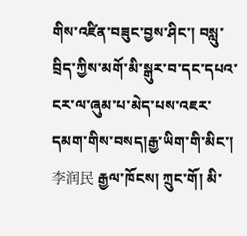གིས་འཛིན་བཟུང་བྱས་ཤིང་། བསླུ་བྲིད་ཀྱིས་མགོ་མི་སྒུར་བ་དང་དཔའ་ངར་ལ་ཞུམ་པ་མེད་པས་འཇར་དམག་གིས་བསད།རྒྱ་ཡིག་གི་མིང་། 李润民 རྒྱལ་ཁོངས། ཀྲུང་གོ། མི་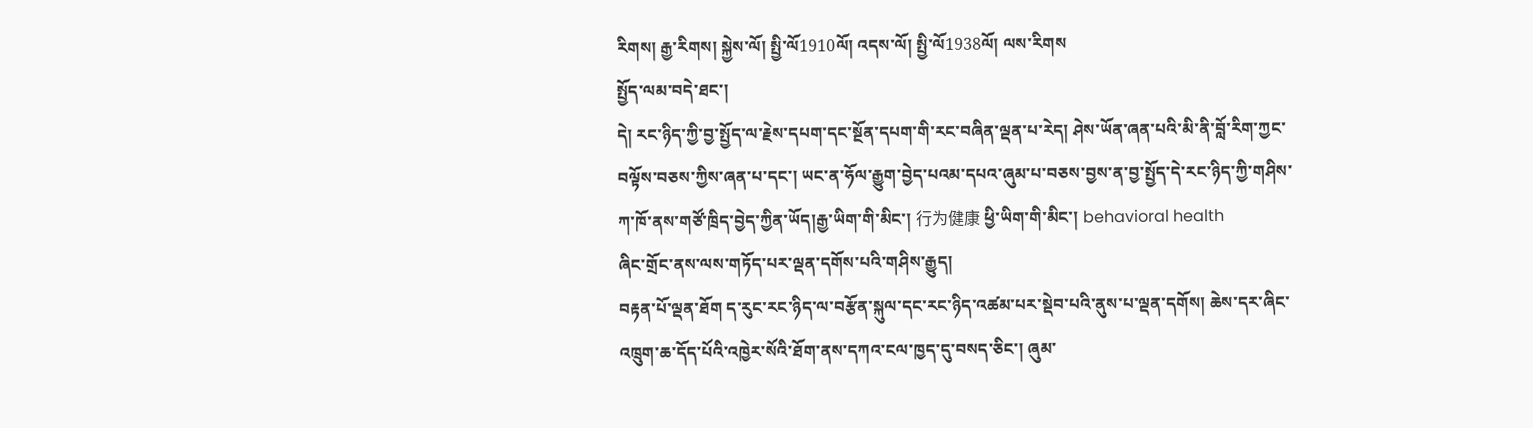རིགས། རྒྱ་རིགས། སྐྱེས་ལོ། སྤྱི་ལོ1910ལོ། འདས་ལོ། སྤྱི་ལོ1938ལོ། ལས་རིགས
སྤྱོད་ལམ་བདེ་ཐང་།
དེ། རང་ཉིད་ཀྱི་བྱ་སྤྱོད་ལ་རྗེས་དཔག་དང་སྔོན་དཔག་གི་རང་བཞིན་ལྡན་པ་རེད། ཤེས་ཡོན་ཞན་པའི་མི་ནི་བློ་རིག་ཀྱང་བལྟོས་བཅས་ཀྱིས་ཞན་པ་དང་། ཡང་ན་ཧོལ་རྒྱུག་བྱེད་པའམ་དཔའ་ཞུམ་པ་བཅས་བྱས་ན་བྱ་སྤྱོད་དེ་རང་ཉིད་ཀྱི་གཤིས་ཀ་ཁོ་ནས་གཙོ་ཁྲིད་བྱེད་ཀྱིན་ཡོད།རྒྱ་ཡིག་གི་མིང་། 行为健康 ཕྱི་ཡིག་གི་མིང་། behavioral health
ཞིང་གྲོང་ནས་ལས་གཏོད་པར་ལྡན་དགོས་པའི་གཤིས་རྒྱུད།
བརྟན་པོ་ལྡན་ཐོག ད་རུང་རང་ཉིད་ལ་བརྩོན་སྐུལ་དང་རང་ཉིད་འཚམ་པར་སྡེབ་པའི་ནུས་པ་ལྡན་དགོས། ཆེས་དར་ཞིང་འཁྲུག་ཆ་དོད་པོའི་འཁྱེར་སོའི་ཐོག་ནས་དཀའ་ངལ་ཁྱད་དུ་བསད་ཅིང་། ཞུམ་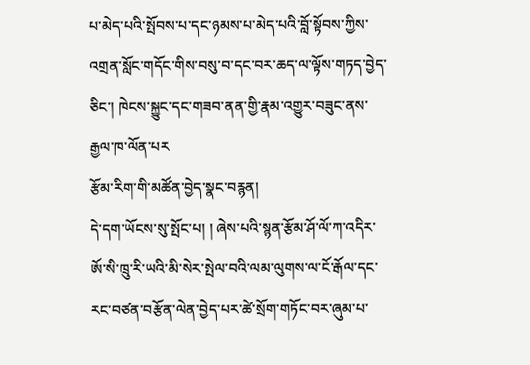པ་མེད་པའི་སྤོབས་པ་དང་ཉམས་པ་མེད་པའི་བློ་སྟོབས་ཀྱིས་འགྲན་སློང་གདོང་གིས་བསུ་བ་དང་བར་ཆད་ལ་ལྟོས་གཏད་བྱེད་ཅིང་། ཁེངས་སྐྱུང་དང་གཟབ་ནན་གྱི་རྣམ་འགྱུར་བཟུང་ནས་རྒྱལ་ཁ་ལོན་པར
རྩོམ་རིག་གི་མཚོན་བྱེད་སྣང་བརྙན།
དེ་དག་ཡོངས་སུ་སྤོང་པ། ། ཞེས་པའི་སྙན་རྩོམ་ཤོ་ལོ་ཀ་འདིར་ཨོ་སི་ཁྲུ་རི་ཡའི་མི་སེར་སྤེལ་བའི་ལམ་ལུགས་ལ་ངོ་རྒོལ་དང་རང་བཙན་བརྩོན་ལེན་བྱེད་པར་ཚེ་སྲོག་གཏོང་བར་ཞུམ་པ་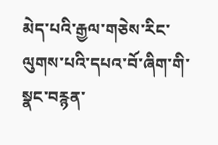མེད་པའི་རྒྱལ་གཅེས་རིང་ལུགས་པའི་དཔའ་བོ་ཞིག་གི་སྣང་བརྙན་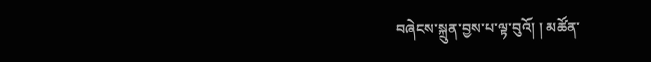བཞེངས་སྐྲུན་བྱས་པ་ལྟ་བུའོ། ། མཚོན་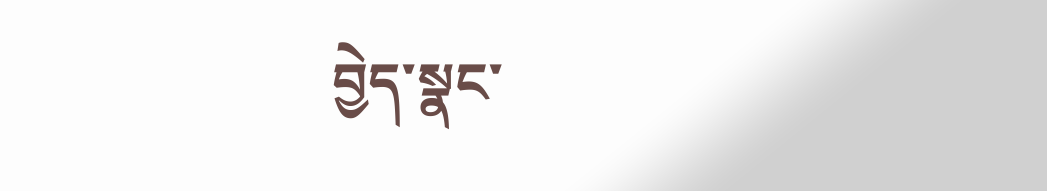བྱེད་སྣང་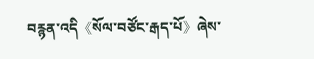བརྙན་འདི《སོལ་བཙོང་རྒད་པོ》ཞེས་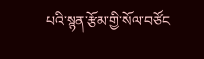པའི་སྙན་རྩོམ་གྱི་སོལ་བཙོང